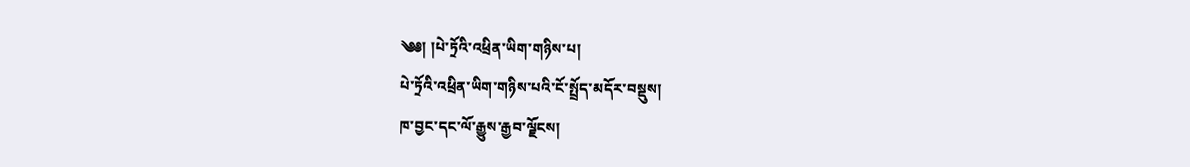༄༅། །པེ་ཏྲོའི་འཕྲིན་ཡིག་གཉིས་པ།
པེ་ཏྲོའི་འཕྲིན་ཡིག་གཉིས་པའི་ངོ་སྤྲོད་མདོར་བསྡུས།
ཁ་བྱང་དང་ལོ་རྒྱུས་རྒྱབ་ལྗོངས།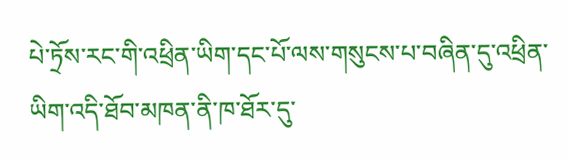པེ་ཏྲོས་རང་གི་འཕྲིན་ཡིག་དང་པོ་ལས་གསུངས་པ་བཞིན་དུ་འཕྲིན་ཡིག་འདི་ཐོབ་མཁན་ནི་ཁ་ཐོར་དུ་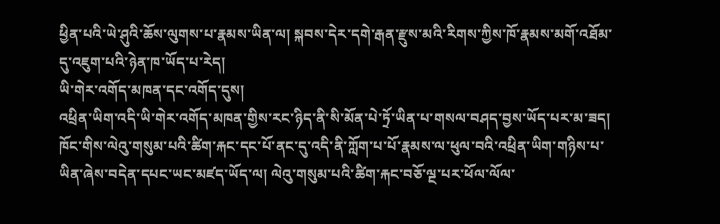ཕྱིན་པའི་ཡེ་ཤུའི་ཆོས་ལུགས་པ་རྣམས་ཡིན་ལ། སྐབས་དེར་དགེ་རྒན་རྫུས་མའི་རིགས་ཀྱིས་ཁོ་རྣམས་མགོ་འཐོམ་དུ་འཇུག་པའི་ཉེན་ཁ་ཡོད་པ་རེད།
ཡི་གེར་འགོད་མཁན་དང་འགོད་དུས།
འཕྲིན་ཡིག་འདི་ཡི་གེར་འགོད་མཁན་གྱིས་རང་ཉིད་ནི་སི་མོན་པེ་ཏྲོ་ཡིན་པ་གསལ་བཤད་བྱས་ཡོད་པར་མ་ཟད། ཁོང་གིས་ལེའུ་གསུམ་པའི་ཚིག་རྐང་དང་པོ་ནང་དུ་འདི་ནི་ཀློག་པ་པོ་རྣམས་ལ་ཕུལ་བའི་འཕྲིན་ཡིག་གཉིས་པ་ཡིན་ཞེས་བདེན་དཔང་ཡང་མཛད་ཡོད་ལ། ལེའུ་གསུམ་པའི་ཚིག་རྐང་བཅོ་ལྔ་པར་ཕོལ་ལོལ་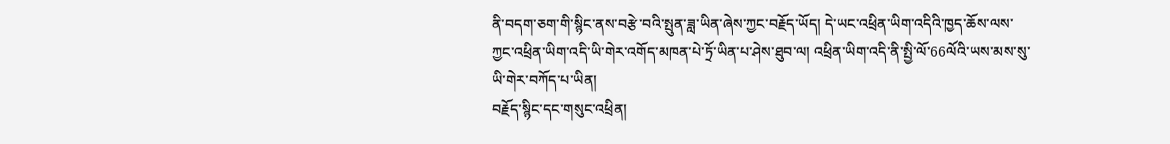ནི་བདག་ཅག་གི་སྙིང་ནས་བརྩེ་བའི་སྤུན་ཟླ་ཡིན་ཞེས་ཀྱང་བརྗོད་ཡོད། དེ་ཡང་འཕྲིན་ཡིག་འདིའི་ཁྱད་ཆོས་ལས་ཀྱང་འཕྲིན་ཡིག་འདི་ཡི་གེར་འགོད་མཁན་པེ་ཏྲོ་ཡིན་པ་ཤེས་ཐུབ་ལ། འཕྲིན་ཡིག་འདི་ནི་སྤྱི་ལོ་66ལོའི་ཡས་མས་སུ་ཡི་གེར་བཀོད་པ་ཡིན།
བརྗོད་སྙིང་དང་གསུང་འཕྲིན།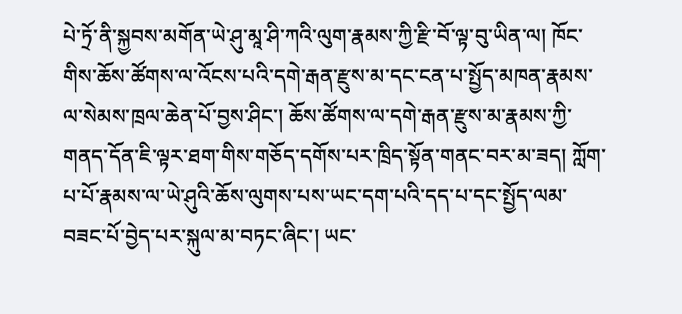པེ་ཏྲོ་ནི་སྐྱབས་མགོན་ཡེ་ཤུ་མཱ་ཤི་ཀའི་ལུག་རྣམས་ཀྱི་རྫི་བོ་ལྟ་བུ་ཡིན་ལ། ཁོང་གིས་ཆོས་ཚོགས་ལ་འོངས་པའི་དགེ་རྒན་རྫུས་མ་དང་ངན་པ་སྤྱོད་མཁན་རྣམས་ལ་སེམས་ཁྲལ་ཆེན་པོ་བྱས་ཤིང་། ཆོས་ཚོགས་ལ་དགེ་རྒན་རྫུས་མ་རྣམས་ཀྱི་གནད་དོན་ཇི་ལྟར་ཐག་གིས་གཅོད་དགོས་པར་ཁྲིད་སྟོན་གནང་བར་མ་ཟད། ཀློག་པ་པོ་རྣམས་ལ་ཡེ་ཤུའི་ཆོས་ལུགས་པས་ཡང་དག་པའི་དད་པ་དང་སྤྱོད་ལམ་བཟང་པོ་བྱེད་པར་སྐུལ་མ་བཏང་ཞིང་། ཡང་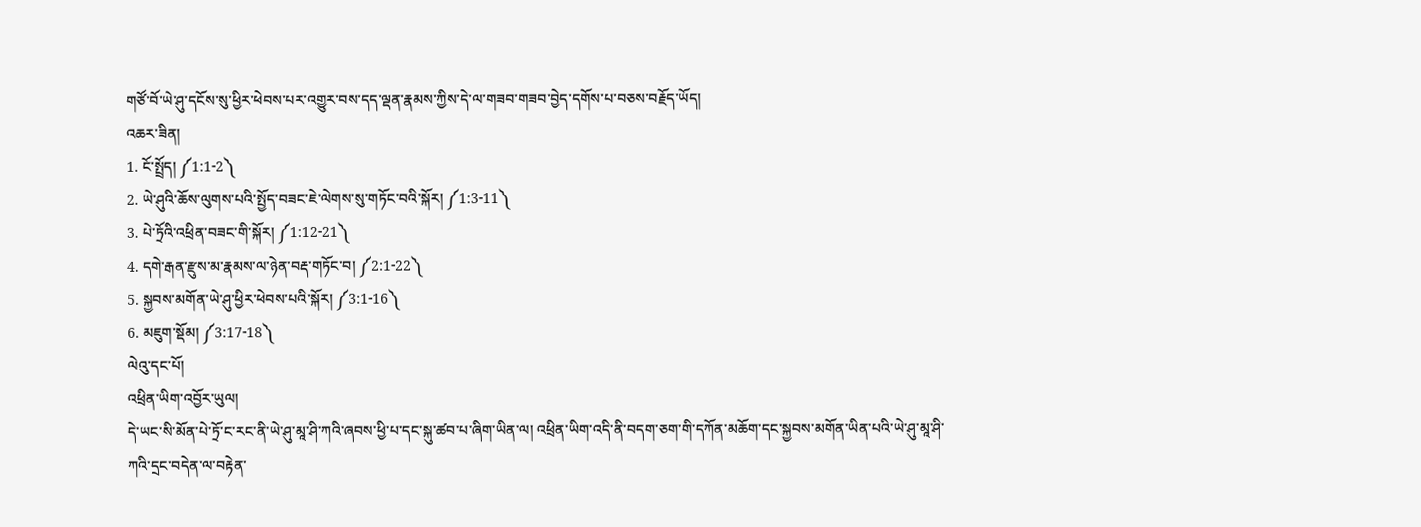གཙོ་བོ་ཡེ་ཤུ་དངོས་སུ་ཕྱིར་ཕེབས་པར་འགྱུར་བས་དད་ལྡན་རྣམས་ཀྱིས་དེ་ལ་གཟབ་གཟབ་བྱེད་དགོས་པ་བཅས་བརྗོད་ཡོད།
འཆར་ཟིན།
1. ངོ་སྤྲོད། ༼1:1-2༽
2. ཡེ་ཤུའི་ཆོས་ལུགས་པའི་སྤྱོད་བཟང་ཇེ་ལེགས་སུ་གཏོང་བའི་སྐོར། ༼1:3-11༽
3. པེ་ཏྲོའི་འཕྲིན་བཟང་གི་སྐོར། ༼1:12-21༽
4. དགེ་རྒན་རྫུས་མ་རྣམས་ལ་ཉེན་བརྡ་གཏོང་བ། ༼2:1-22༽
5. སྐྱབས་མགོན་ཡེ་ཤུ་ཕྱིར་ཕེབས་པའི་སྐོར། ༼3:1-16༽
6. མཇུག་སྡོམ། ༼3:17-18༽
ལེའུ་དང་པོ།
འཕྲིན་ཡིག་འབྱོར་ཡུལ།
དེ་ཡང་སི་མོན་པེ་ཏྲོ་ང་རང་ནི་ཡེ་ཤུ་མཱ་ཤི་ཀའི་ཞབས་ཕྱི་པ་དང་སྐུ་ཚབ་པ་ཞིག་ཡིན་ལ། འཕྲིན་ཡིག་འདི་ནི་བདག་ཅག་གི་དཀོན་མཆོག་དང་སྐྱབས་མགོན་ཡིན་པའི་ཡེ་ཤུ་མཱ་ཤི་ཀའི་དྲང་བདེན་ལ་བརྟེན་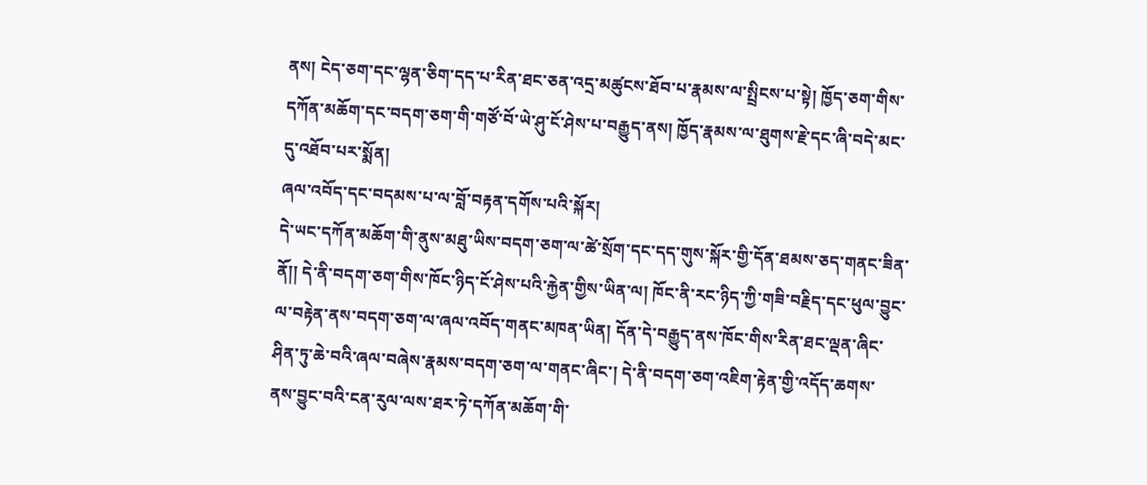ནས། ངེད་ཅག་དང་ལྷན་ཅིག་དད་པ་རིན་ཐང་ཅན་འདྲ་མཚུངས་ཐོབ་པ་རྣམས་ལ་སྤྲིངས་པ་སྟེ། ཁྱོད་ཅག་གིས་དཀོན་མཆོག་དང་བདག་ཅག་གི་གཙོ་བོ་ཡེ་ཤུ་ངོ་ཤེས་པ་བརྒྱུད་ནས། ཁྱོད་རྣམས་ལ་ཐུགས་རྗེ་དང་ཞི་བདེ་མང་དུ་འཐོབ་པར་སྨོན།
ཞལ་འབོད་དང་བདམས་པ་ལ་བློ་བརྟན་དགོས་པའི་སྐོར།
དེ་ཡང་དཀོན་མཆོག་གི་ནུས་མཐུ་ཡིས་བདག་ཅག་ལ་ཚེ་སྲོག་དང་དད་གུས་སྐོར་གྱི་དོན་ཐམས་ཅད་གནང་ཟིན་ནོ།། དེ་ནི་བདག་ཅག་གིས་ཁོང་ཉིད་ངོ་ཤེས་པའི་རྐྱེན་གྱིས་ཡིན་ལ། ཁོང་ནི་རང་ཉིད་ཀྱི་གཟི་བརྗིད་དང་ཕུལ་བྱུང་ལ་བརྟེན་ནས་བདག་ཅག་ལ་ཞལ་འབོད་གནང་མཁན་ཡིན། དོན་དེ་བརྒྱུད་ནས་ཁོང་གིས་རིན་ཐང་ལྡན་ཞིང་ཤིན་ཏུ་ཆེ་བའི་ཞལ་བཞེས་རྣམས་བདག་ཅག་ལ་གནང་ཞིང་། དེ་ནི་བདག་ཅག་འཇིག་རྟེན་གྱི་འདོད་ཆགས་ནས་བྱུང་བའི་ངན་རུལ་ལས་ཐར་ཏེ་དཀོན་མཆོག་གི་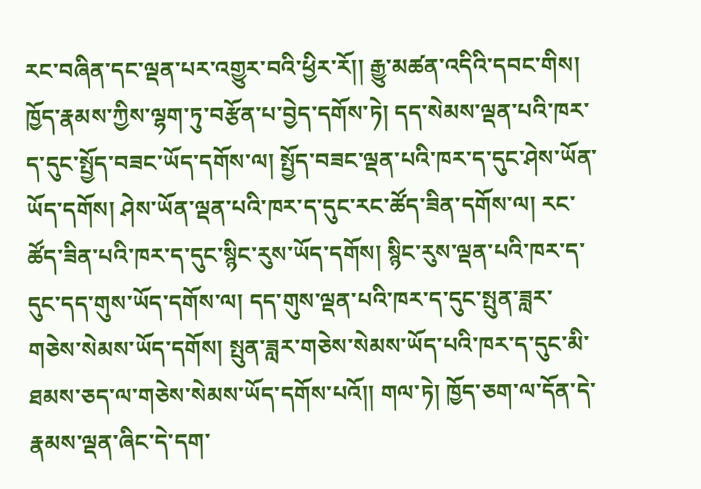རང་བཞིན་དང་ལྡན་པར་འགྱུར་བའི་ཕྱིར་རོ།། རྒྱུ་མཚན་འདིའི་དབང་གིས། ཁྱོད་རྣམས་ཀྱིས་ལྷག་ཏུ་བརྩོན་པ་བྱེད་དགོས་ཏེ། དད་སེམས་ལྡན་པའི་ཁར་ད་དུང་སྤྱོད་བཟང་ཡོད་དགོས་ལ། སྤྱོད་བཟང་ལྡན་པའི་ཁར་ད་དུང་ཤེས་ཡོན་ཡོད་དགོས། ཤེས་ཡོན་ལྡན་པའི་ཁར་ད་དུང་རང་ཚོད་ཟིན་དགོས་ལ། རང་ཚོད་ཟིན་པའི་ཁར་ད་དུང་སྙིང་རུས་ཡོད་དགོས། སྙིང་རུས་ལྡན་པའི་ཁར་ད་དུང་དད་གུས་ཡོད་དགོས་ལ། དད་གུས་ལྡན་པའི་ཁར་ད་དུང་སྤུན་ཟླར་གཅེས་སེམས་ཡོད་དགོས། སྤུན་ཟླར་གཅེས་སེམས་ཡོད་པའི་ཁར་ད་དུང་མི་ཐམས་ཅད་ལ་གཅེས་སེམས་ཡོད་དགོས་པའོ།། གལ་ཏེ། ཁྱོད་ཅག་ལ་དོན་དེ་རྣམས་ལྡན་ཞིང་དེ་དག་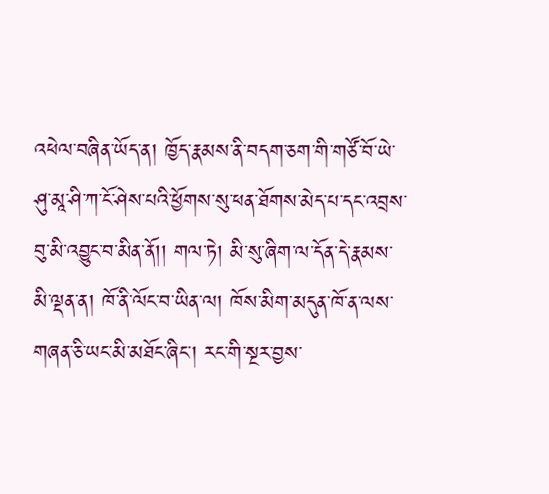འཕེལ་བཞིན་ཡོད་ན། ཁྱོད་རྣམས་ནི་བདག་ཅག་གི་གཙོ་བོ་ཡེ་ཤུ་མཱ་ཤི་ཀ་ངོ་ཤེས་པའི་ཕྱོགས་སུ་ཕན་ཐོགས་མེད་པ་དང་འབྲས་བུ་མི་འབྱུང་བ་མིན་ནོ།། གལ་ཏེ། མི་སུ་ཞིག་ལ་དོན་དེ་རྣམས་མི་ལྡན་ན། ཁོ་ནི་ལོང་བ་ཡིན་ལ། ཁོས་མིག་མདུན་ཁོ་ན་ལས་གཞན་ཅི་ཡང་མི་མཐོང་ཞིང་། རང་གི་སྔར་བྱས་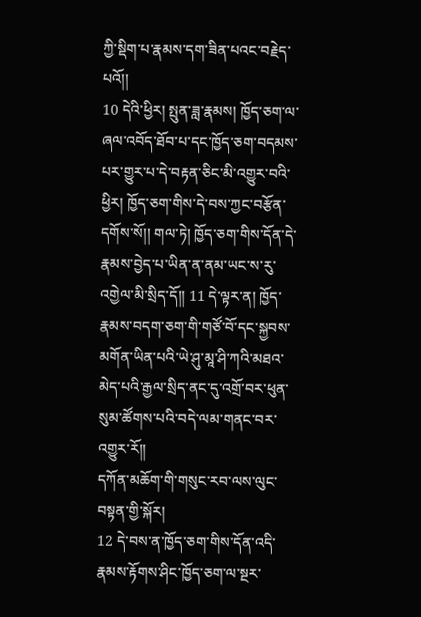ཀྱི་སྡིག་པ་རྣམས་དག་ཟིན་པའང་བརྗེད་པའོ།།
10 དེའི་ཕྱིར། སྤུན་ཟླ་རྣམས། ཁྱོད་ཅག་ལ་ཞལ་འབོད་ཐོབ་པ་དང་ཁྱོད་ཅག་བདམས་པར་གྱུར་པ་དེ་བརྟན་ཅིང་མི་འགྱུར་བའི་ཕྱིར། ཁྱོད་ཅག་གིས་དེ་བས་ཀྱང་བརྩོན་དགོས་སོ།། གལ་ཏེ། ཁྱོད་ཅག་གིས་དོན་དེ་རྣམས་བྱེད་པ་ཡིན་ན་ནམ་ཡང་ས་རུ་འགྱེལ་མི་སྲིད་དོ།། 11 དེ་ལྟར་ན། ཁྱོད་རྣམས་བདག་ཅག་གི་གཙོ་བོ་དང་སྐྱབས་མགོན་ཡིན་པའི་ཡེ་ཤུ་མཱ་ཤི་ཀའི་མཐའ་མེད་པའི་རྒྱལ་སྲིད་ནང་དུ་འགྲོ་བར་ཕུན་སུམ་ཚོགས་པའི་བདེ་ལམ་གནང་བར་འགྱུར་རོ།།
དཀོན་མཆོག་གི་གསུང་རབ་ལས་ལུང་བསྟན་གྱི་སྐོར།
12 དེ་བས་ན་ཁྱོད་ཅག་གིས་དོན་འདི་རྣམས་རྟོགས་ཤིང་ཁྱོད་ཅག་ལ་སྔར་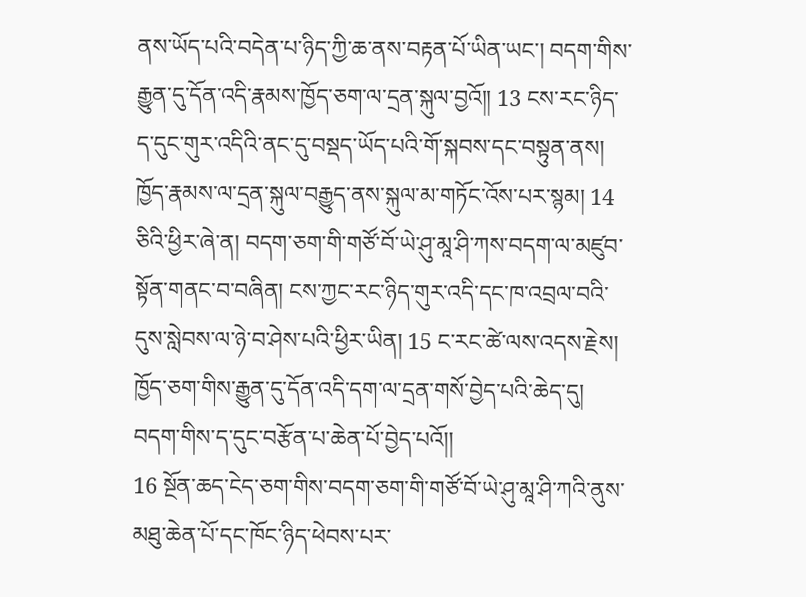ནས་ཡོད་པའི་བདེན་པ་ཉིད་ཀྱི་ཆ་ནས་བརྟན་པོ་ཡིན་ཡང་། བདག་གིས་རྒྱུན་དུ་དོན་འདི་རྣམས་ཁྱོད་ཅག་ལ་དྲན་སྐུལ་བྱའོ།། 13 ངས་རང་ཉིད་ད་དུང་གུར་འདིའི་ནང་དུ་བསྡད་ཡོད་པའི་གོ་སྐབས་དང་བསྟུན་ནས། ཁྱོད་རྣམས་ལ་དྲན་སྐུལ་བརྒྱུད་ནས་སྐུལ་མ་གཏོང་འོས་པར་སྙམ། 14 ཅིའི་ཕྱིར་ཞེ་ན། བདག་ཅག་གི་གཙོ་བོ་ཡེ་ཤུ་མཱ་ཤི་ཀས་བདག་ལ་མཛུབ་སྟོན་གནང་བ་བཞིན། ངས་ཀྱང་རང་ཉིད་གུར་འདི་དང་ཁ་འབྲལ་བའི་དུས་སླེབས་ལ་ཉེ་བ་ཤེས་པའི་ཕྱིར་ཡིན། 15 ང་རང་ཚེ་ལས་འདས་རྗེས། ཁྱོད་ཅག་གིས་རྒྱུན་དུ་དོན་འདི་དག་ལ་དྲན་གསོ་བྱེད་པའི་ཆེད་དུ། བདག་གིས་ད་དུང་བརྩོན་པ་ཆེན་པོ་བྱེད་པའོ།།
16 སྔོན་ཆད་ངེད་ཅག་གིས་བདག་ཅག་གི་གཙོ་བོ་ཡེ་ཤུ་མཱ་ཤི་ཀའི་ནུས་མཐུ་ཆེན་པོ་དང་ཁོང་ཉིད་ཕེབས་པར་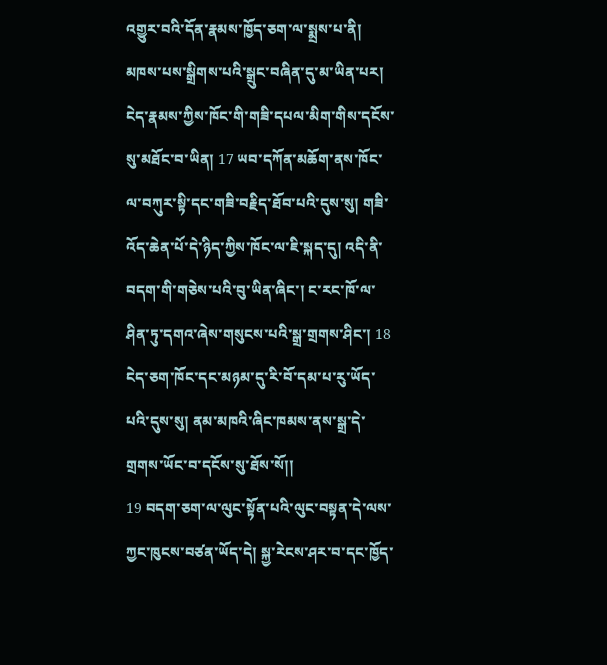འགྱུར་བའི་དོན་རྣམས་ཁྱོད་ཅག་ལ་སྨྲས་པ་ནི། མཁས་པས་སྒྲིགས་པའི་སྒྲུང་བཞིན་དུ་མ་ཡིན་པར། ངེད་རྣམས་ཀྱིས་ཁོང་གི་གཟི་དཔལ་མིག་གིས་དངོས་སུ་མཐོང་བ་ཡིན། 17 ཡབ་དཀོན་མཆོག་ནས་ཁོང་ལ་བཀུར་སྟི་དང་གཟི་བརྗིད་ཐོབ་པའི་དུས་སུ། གཟི་འོད་ཆེན་པོ་དེ་ཉིད་ཀྱིས་ཁོང་ལ་ཇི་སྐད་དུ། འདི་ནི་བདག་གི་གཅེས་པའི་བུ་ཡིན་ཞིང་། ང་རང་ཁོ་ལ་ཤིན་ཏུ་དགའ་ཞེས་གསུངས་པའི་སྒྲ་གྲགས་ཤིང་། 18 ངེད་ཅག་ཁོང་དང་མཉམ་དུ་རི་བོ་དམ་པ་རུ་ཡོད་པའི་དུས་སུ། ནམ་མཁའི་ཞིང་ཁམས་ནས་སྒྲ་དེ་གྲགས་ཡོང་བ་དངོས་སུ་ཐོས་སོ།།
19 བདག་ཅག་ལ་ལུང་སྟོན་པའི་ལུང་བསྟན་དེ་ལས་ཀྱང་ཁུངས་བཙན་ཡོད་དེ། སྐྱ་རེངས་ཤར་བ་དང་ཁྱོད་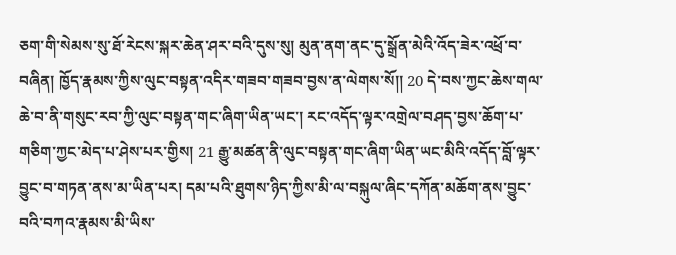ཅག་གི་སེམས་སུ་ཐོ་རེངས་སྐར་ཆེན་ཤར་བའི་དུས་སུ། མུན་ནག་ནང་དུ་སྒྲོན་མེའི་འོད་ཟེར་འཕྲོ་བ་བཞིན། ཁྱོད་རྣམས་ཀྱིས་ལུང་བསྟན་འདིར་གཟབ་གཟབ་བྱས་ན་ལེགས་སོ།། 20 དེ་བས་ཀྱང་ཆེས་གལ་ཆེ་བ་ནི་གསུང་རབ་ཀྱི་ལུང་བསྟན་གང་ཞིག་ཡིན་ཡང་། རང་འདོད་ལྟར་འགྲེལ་བཤད་བྱས་ཆོག་པ་གཅིག་ཀྱང་མེད་པ་ཤེས་པར་གྱིས། 21 རྒྱུ་མཚན་ནི་ལུང་བསྟན་གང་ཞིག་ཡིན་ཡང་མིའི་འདོད་བློ་ལྟར་བྱུང་བ་གཏན་ནས་མ་ཡིན་པར། དམ་པའི་ཐུགས་ཉིད་ཀྱིས་མི་ལ་བསྐུལ་ཞིང་དཀོན་མཆོག་ནས་བྱུང་བའི་བཀའ་རྣམས་མི་ཡིས་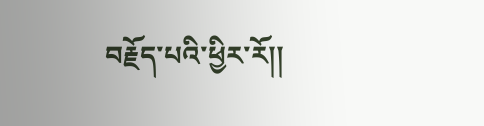བརྗོད་པའི་ཕྱིར་རོ།།